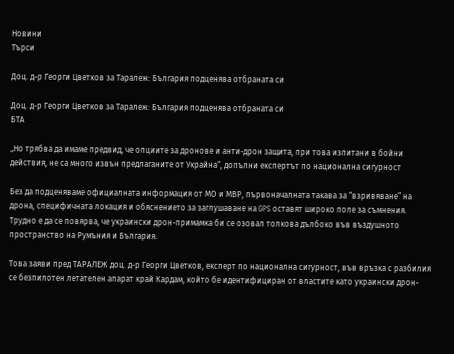Новини
Търси

Доц. д-р Георги Цветков за Таралеж: България подценява отбраната си

Доц. д-р Георги Цветков за Таралеж: България подценява отбраната си
БТА

„Но трябва да имаме предвид, че опциите за дронове и анти-дрон защита, при това изпитани в бойни действия, не са много извън предлаганите от Украйна“, допълни експертът по национална сигурност

Без да подценяваме официалната информация от МО и МВР, първоначалната такава за “взривяване” на дрона, специфичната локация и обяснението за заглушаване на GPS оставят широко поле за съмнения. Трудно е да се повярва, че украински дрон-примамка би се озовал толкова дълбоко във въздушното пространство на Румъния и България.

Това заяви пред ТАРАЛЕЖ доц. д-р Георги Цветков, експерт по национална сигурност, във връзка с разбилия се безпилотен летателен апарат край Кардам, който бе идентифициран от властите като украински дрон-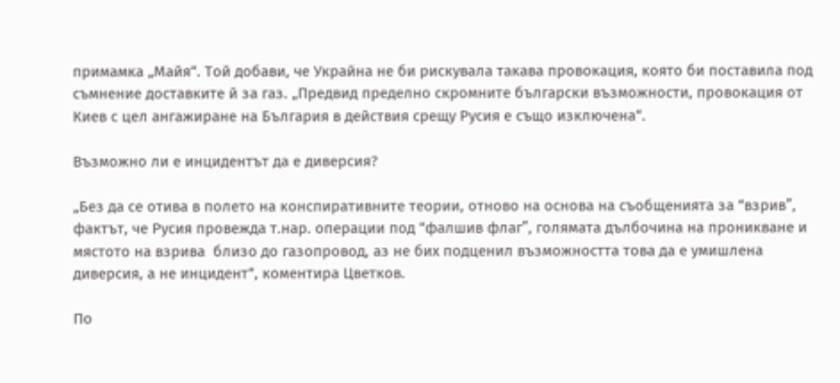примамка „Майя“. Той добави, че Украйна не би рискувала такава провокация, която би поставила под съмнение доставките й за газ. „Предвид пределно скромните български възможности, провокация от Киев с цел ангажиране на България в действия срещу Русия е също изключена“.

Възможно ли е инцидентът да е диверсия?

„Без да се отива в полето на конспиративните теории, отново на основа на съобщенията за “взрив”, фактът, че Русия провежда т.нар. операции под “фалшив флаг”, голямата дълбочина на проникване и мястото на взрива  близо до газопровод, аз не бих подценил възможността това да е умишлена диверсия, а не инцидент“, коментира Цветков.

По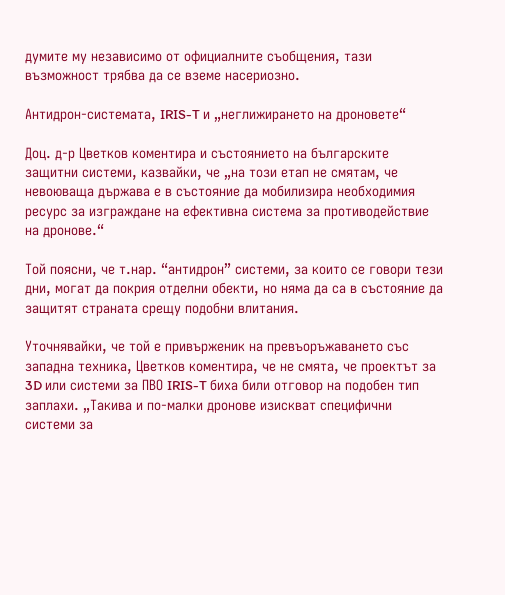думите му независимо от официалните съобщения, тази възможност трябва да се вземе насериозно.

Антидрон-системата, IRIS-T и „неглижирането на дроновете“

Доц. д-р Цветков коментира и състоянието на българските защитни системи, казвайки, че „на този етап не смятам, че невоюваща държава е в състояние да мобилизира необходимия ресурс за изграждане на ефективна система за противодействие на дронове.“

Той поясни, че т.нар. “антидрон” системи, за които се говори тези дни, могат да покрия отделни обекти, но няма да са в състояние да защитят страната срещу подобни влитания.

Уточнявайки, че той е привърженик на превъоръжаването със западна техника, Цветков коментира, че не смята, че проектът за 3D или системи за ПВО IRIS-T биха били отговор на подобен тип заплахи. „Такива и по-малки дронове изискват специфични системи за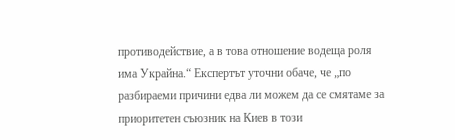противодействие, а в това отношение водеща роля има Украйна.“ Експертът уточни обаче, че „по разбираеми причини едва ли можем да се смятаме за приоритетен съюзник на Киев в този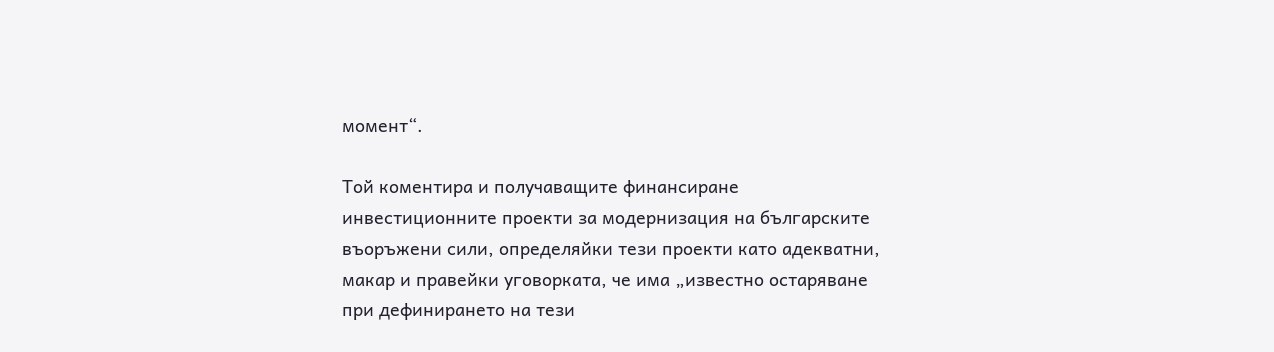момент“.

Той коментира и получаващите финансиране инвестиционните проекти за модернизация на българските въоръжени сили, определяйки тези проекти като адекватни, макар и правейки уговорката, че има „известно остаряване при дефинирането на тези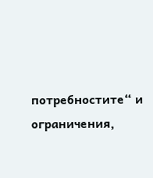потребностите“ и ограничения,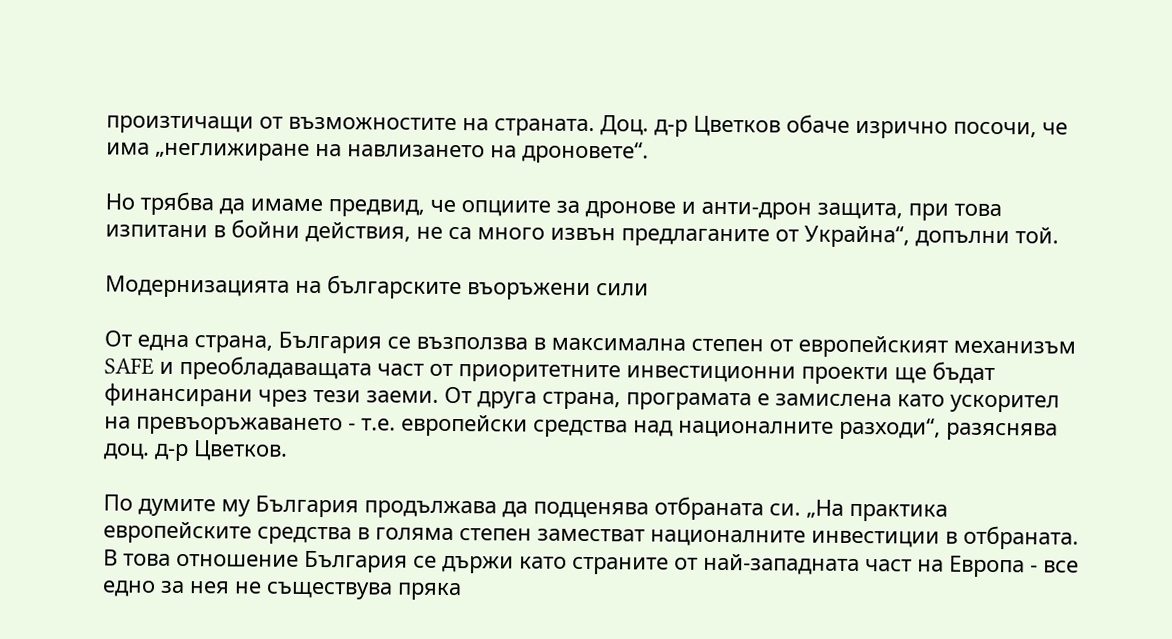произтичащи от възможностите на страната. Доц. д-р Цветков обаче изрично посочи, че има „неглижиране на навлизането на дроновете“.

Но трябва да имаме предвид, че опциите за дронове и анти-дрон защита, при това изпитани в бойни действия, не са много извън предлаганите от Украйна“, допълни той.

Модернизацията на българските въоръжени сили

От една страна, България се възползва в максимална степен от европейският механизъм SAFE и преобладаващата част от приоритетните инвестиционни проекти ще бъдат финансирани чрез тези заеми. От друга страна, програмата е замислена като ускорител на превъоръжаването - т.е. европейски средства над националните разходи“, разяснява доц. д-р Цветков.

По думите му България продължава да подценява отбраната си. „На практика европейските средства в голяма степен заместват националните инвестиции в отбраната. В това отношение България се държи като страните от най-западната част на Европа - все едно за нея не съществува пряка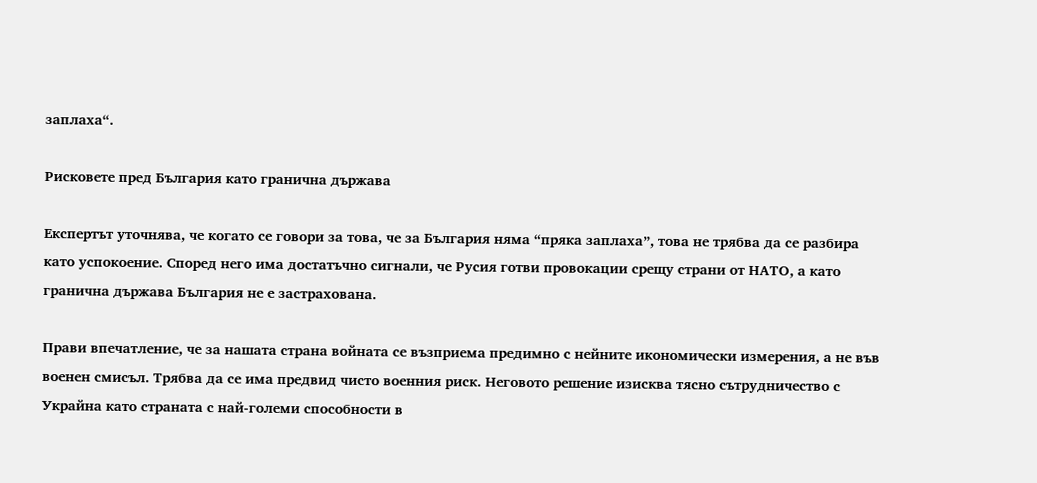заплаха“.

Рисковете пред България като гранична държава

Експертът уточнява, че когато се говори за това, че за България няма “пряка заплаха”, това не трябва да се разбира като успокоение. Според него има достатъчно сигнали, че Русия готви провокации срещу страни от НАТО, а като гранична държава България не е застрахована.

Прави впечатление, че за нашата страна войната се възприема предимно с нейните икономически измерения, а не във военен смисъл. Трябва да се има предвид чисто военния риск. Неговото решение изисква тясно сътрудничество с Украйна като страната с най-големи способности в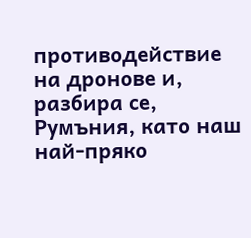противодействие на дронове и, разбира се, Румъния, като наш най-пряко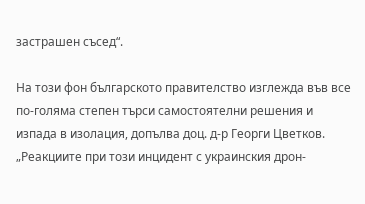застрашен съсед“.

На този фон българското правителство изглежда във все по-голяма степен търси самостоятелни решения и изпада в изолация, допълва доц. д-р Георги Цветков. „Реакциите при този инцидент с украинския дрон-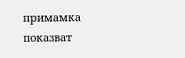примамка показват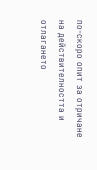по-скоро опит за отричане на действителността и отлагането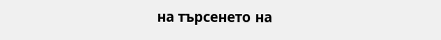на търсенето на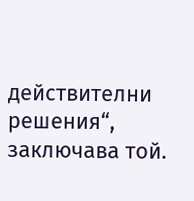действителни решения“, заключава той.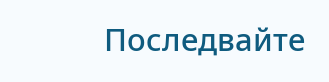Последвайте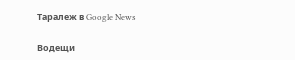Таралеж в Google News

Водещи